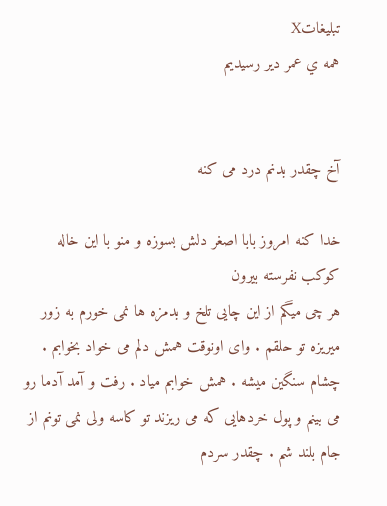تبليغاتX
همه ي عمر دير رسيديم


آخ چقدر بدنم درد می کنه

خدا کنه امروز بابا اصغر دلش بسوزه و منو با این خاله کوکب نفرسته بیرون
هر چی میگم از این چایی تلخ و بدمزه ها نمی خورم به زور میریزه تو حلقم . وای اونوقت همش دلم می خواد بخوابم .
چشام سنگین میشه . همش خوابم میاد . رفت و آمد آدما رو می بینم و پول خردهایی که می ریزند تو کاسه ولی نمی تونم از جام بلند شم . چقدر سردم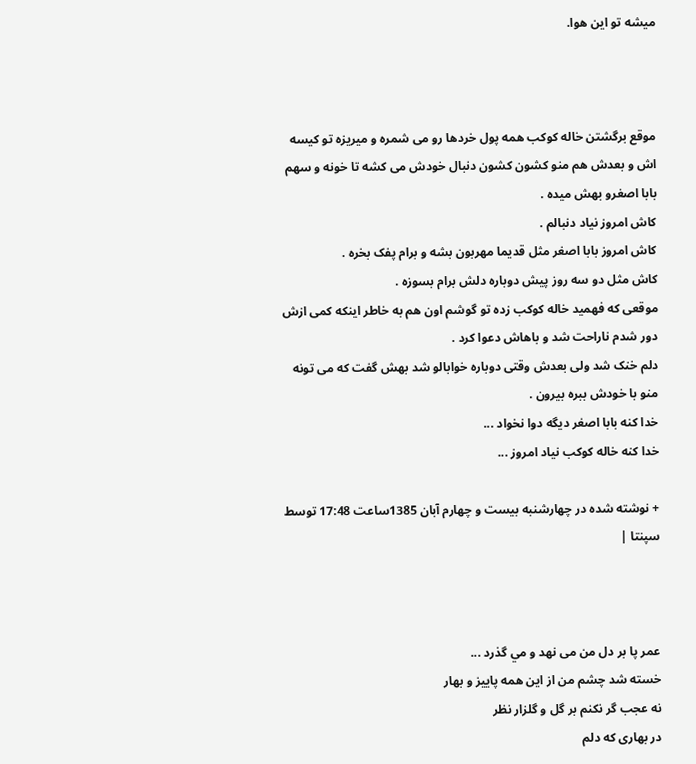میشه تو این هوا.



موقع برگشتن خاله کوکب همه پول خردها رو می شمره و میریزه تو کیسه اش و بعدش هم منو کشون کشون دنبال خودش می کشه تا خونه و سهم بابا اصغرو بهش میده .
کاش امروز نیاد دنبالم .
کاش امروز بابا اصغر مثل قدیما مهربون بشه و برام پفک بخره .
کاش مثل دو سه روز پیش دوباره دلش برام بسوزه .
موقعی که فهمید خاله کوکب زده تو گوشم اون هم به خاطر اینکه کمی ازش دور شدم ناراحت شد و باهاش دعوا کرد .
دلم خنک شد ولی بعدش وقتی دوباره خوابالو شد بهش گفت که می تونه منو با خودش ببره بیرون .
خدا کنه بابا اصغر دیگه دوا نخواد ...
خدا کنه خاله کوکب نیاد امروز ...

+ نوشته شده در چهارشنبه بیست و چهارم آبان 1385ساعت 17:48 توسط سپنتا |



عمر پا بر دل من می نهد و مي گذرد ...
خسته شد چشم من از اين همه پاييز و بهار
نه عجب گر نكنم بر گل و گلزار نظر
در بهاری كه دلم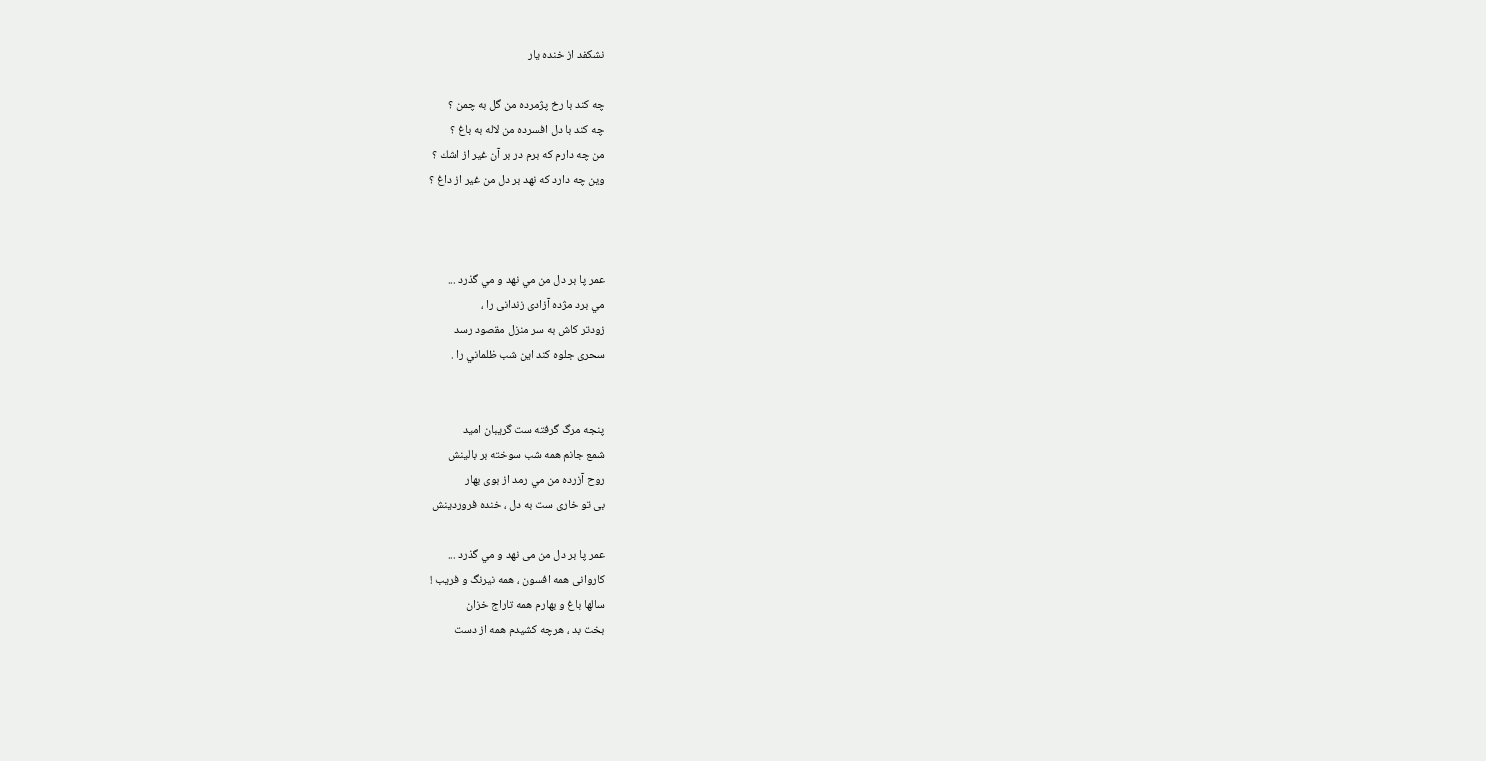نشكفد از خنده يار

چه كند با رخ پژمرده من گل به چمن ؟
چه كند با دل افسرده من لاله به باغ ؟
من چه دارم كه برم در بر آن غير از اشك ؟
وين چه دارد كه نهد بر دل من غير از داغ ؟



عمر پا بر دل من مي نهد و مي گذرد ...
مي برد مژده آزادی زندانی را ،
زودتر كاش به سر منزل مقصود رسد
سحری جلوه كند اين شب ظلماني را .


پنجه مرگ گرفته ست گريبان اميد
شمع جانم همه شب سوخته بر بالينش
روح آزرده من مي رمد از بوی بهار
بی تو خاری ست به دل ، خنده فروردينش

عمر پا بر دل من می نهد و مي گذرد ...
كاروانی همه افسون ، همه نيرنگ و فريب !
سالها باغ و بهارم همه تاراج خزان
بخت بد ، هرچه كشيدم همه از دست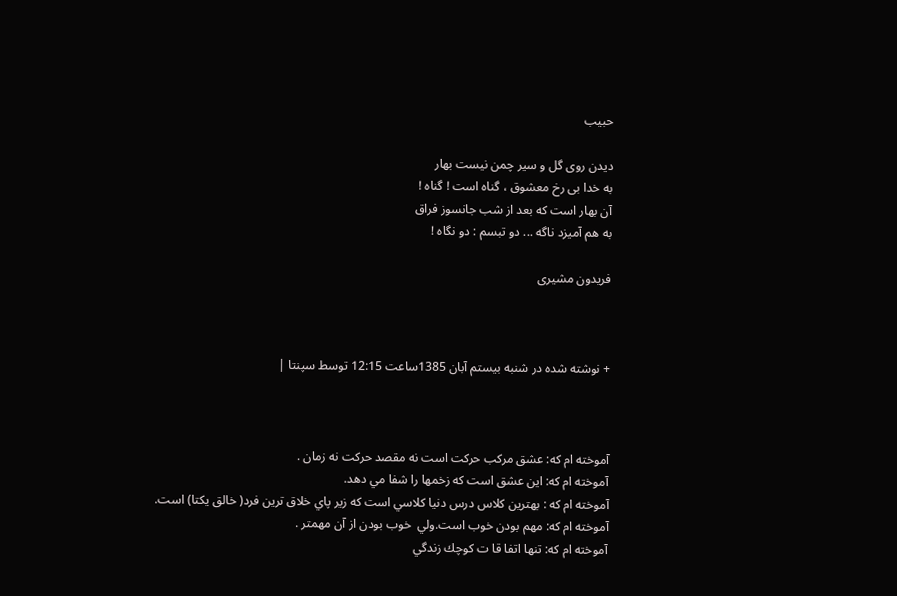حبيب

ديدن روی گل و سير چمن نيست بهار
به خدا بی رخ معشوق ، گناه است ! گناه !
آن بهار است كه بعد از شب جانسوز فراق
به هم آميزد ناگه ... دو تبسم : دو نگاه !

فریدون مشیری



+ نوشته شده در شنبه بیستم آبان 1385ساعت 12:15 توسط سپنتا |



آموخته ام كه: عشق مركب حركت است نه مقصد حركت نه زمان .
آموخته ام كه: اين عشق است كه زخمها را شفا مي دهد.
آموخته ام كه : بهترين كلاس درس دنيا كلاسي است كه زير پاي خلاق ترين فرد‌‌( خالق يكتا) است.
آموخته ام كه: مهم بودن خوب است.ولي  خوب بودن از آن مهمتر .
آموخته ام كه: تنها اتفا قا ت كوچك زندگي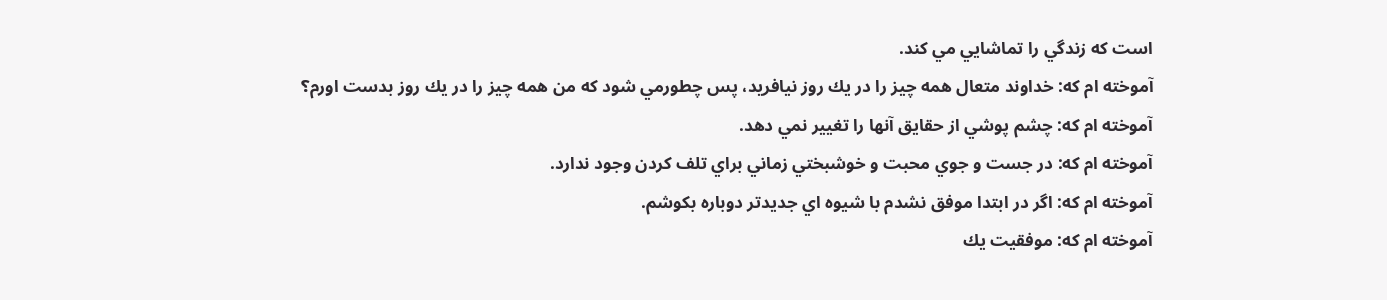است كه زندگي را تماشايي مي كند.
آموخته ام كه: خداوند متعال همه چيز را در يك روز نيافريد، پس چطورمي شود كه من همه چيز را در يك روز بدست اورم؟
آموخته ام كه: چشم پوشي از حقايق آنها را تغيير نمي دهد.
آموخته ام كه: در جست و جوي محبت و خوشبختي زماني براي تلف كردن وجود ندارد.
آموخته ام كه: اگر در ابتدا موفق نشدم با شيوه اي جديدتر دوباره بكوشم.
آموخته ام كه: موفقيت يك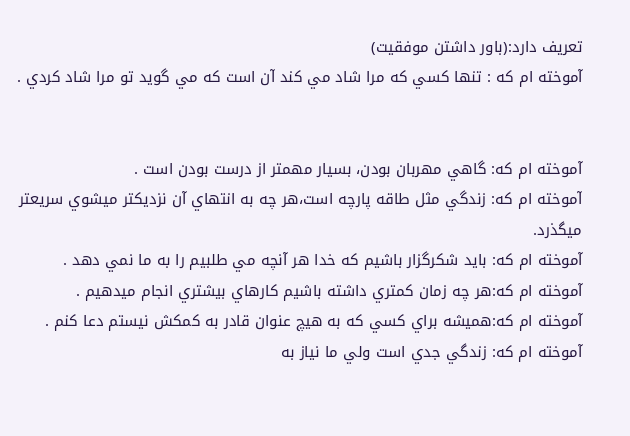تعريف دارد:(باور داشتن موفقيت)
آموخته ام كه : تنها كسي كه مرا شاد مي كند آن است که مي گويد تو مرا شاد كردي .


آموخته ام كه: گاهي مهربان بودن، بسيار مهمتر از درست بودن است .
آموخته ام كه: زندگي مثل طاقه پارچه است،هر چه به انتهاي آن نزديكتر ميشوي سريعتر ميگذرد.
آموخته ام كه: بايد شكرگزار باشيم كه خدا هر آنچه مي طلبيم را به ما نمي دهد .
آموخته ام كه:هر چه زمان كمتري داشته باشيم كارهاي بيشتري انجام ميدهيم .
آموخته ام كه:هميشه براي كسي كه به هيچ عنوان قادر به كمكش نيستم دعا كنم .
آموخته ام كه: زندگي جدي است ولي ما نياز به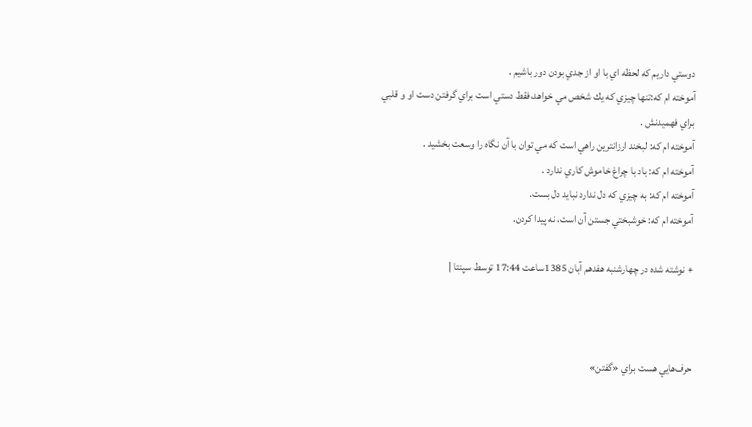دوستي داريم كه لحظه اي با او از جدي بودن دور باشيم .
آموخته ام كه:تنها چيزي که يك شخص مي خواهد،فقط دستي است براي گرفتن دست او و قلبي براي فهميدنش .
آموخته ام كه: لبخند ارزانترين راهي است كه مي توان با آن نگاه را وسعت بخشيد .
آموخته ام كه: باد با چراغ خاموش كاري ندارد .
آموخته ام كه: به چيزي كه دل ندارد نبايد دل بست.
آموخته ام كه: خوشبختي جستن آن است، نه پيدا كردن.

+ نوشته شده در چهارشنبه هفدهم آبان 1385ساعت 17:44 توسط سپنتا |



حرف‌هايي هست براي «گفتن»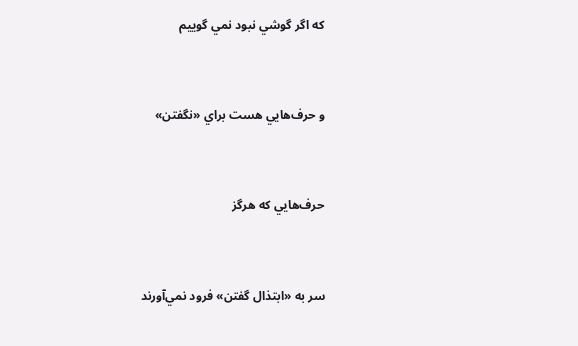كه اگر گوشي نبود نمي گوييم



و حرف‌هايي هست براي «نگفتن»



حرف‌هايي كه هرگز



سر به «ابتذال گفتن» فرود نمي‌آورند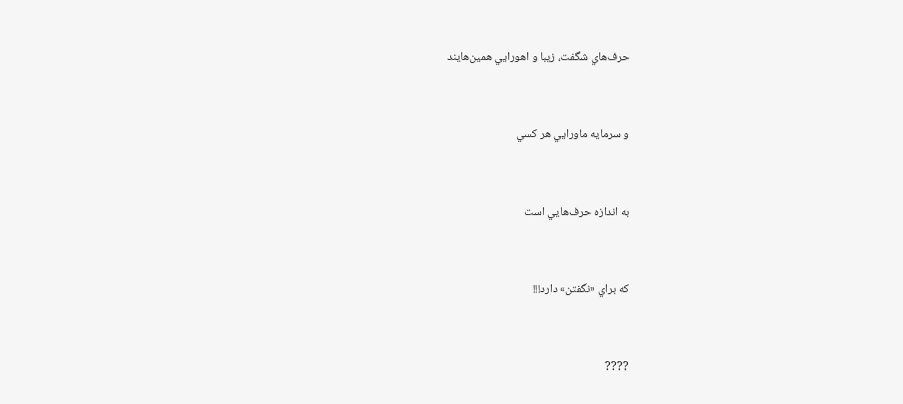حرف‌هاي شگفت، زيبا و اهورايي همين‌هايند



و سرمايه ماورايي هر كسي



به اندازه حرف‌هايي است



كه براي «نگفتن» دارد!!!



????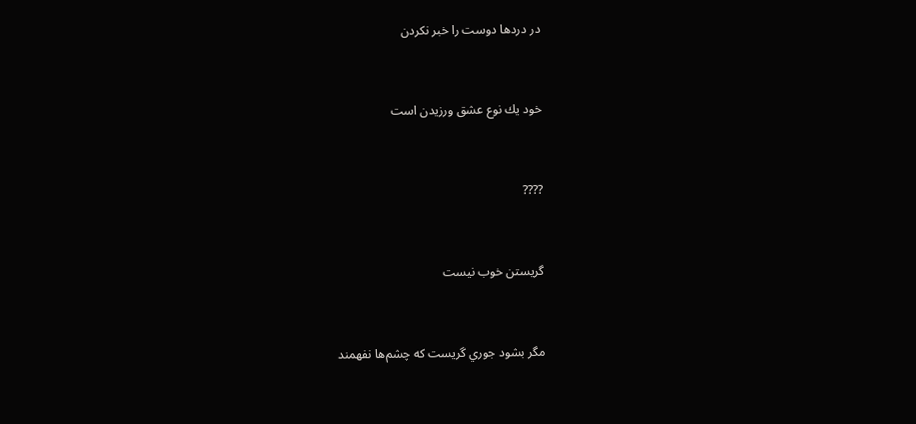در دردها دوست را خبر نكردن



خود يك نوع عشق ورزيدن است



????



گريستن خوب نيست



مگر بشود جوري گريست كه چشم‌ها نفهمند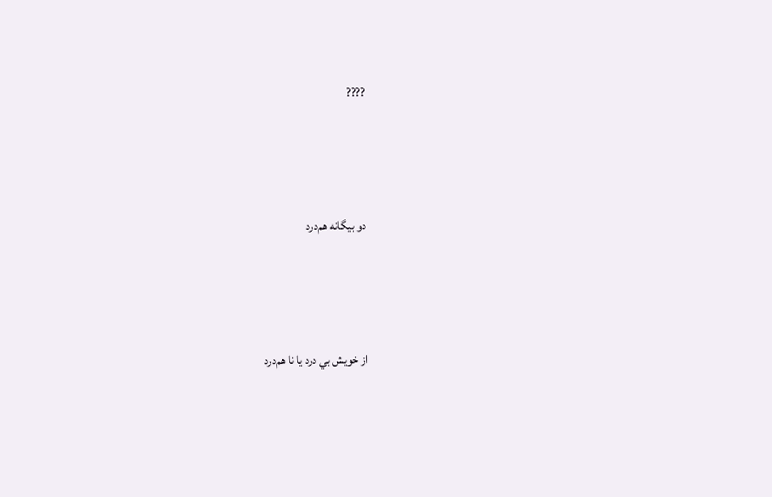????



دو بيگانه هم‌درد



از خويش بي درد يا نا هم‌درد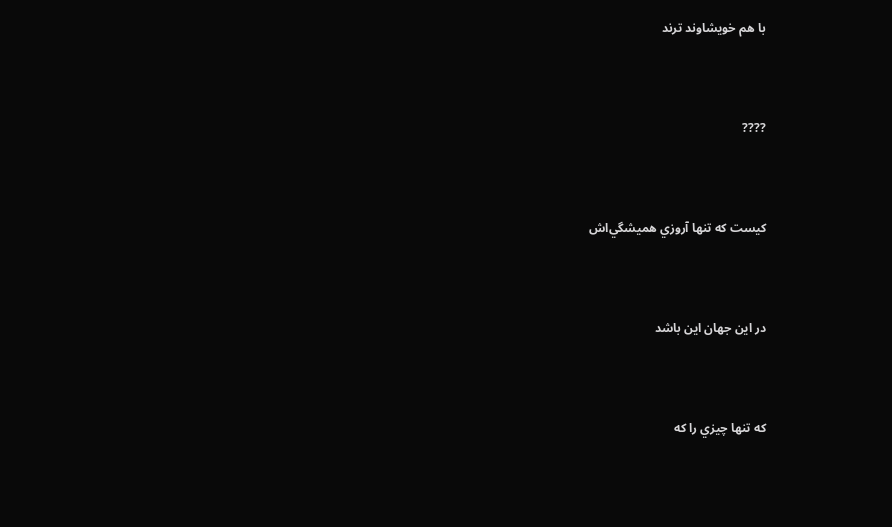با هم خويشاوند ترند



????



كيست كه تنها آروزي هميشگي‌اش



در اين جهان اين باشد



كه تنها چيزي را كه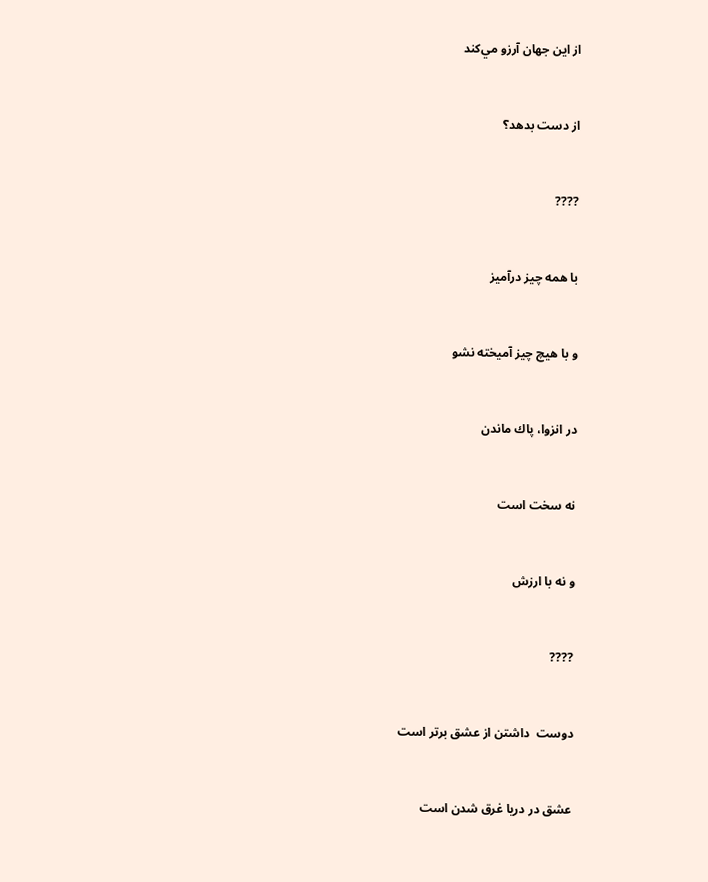از اين جهان آرزو مي‌كند



از دست بدهد؟



????



با همه چيز درآميز



و با هيچ چيز آميخته نشو



در انزوا، پاك ماندن



نه سخت است



و نه با ارزش



????



دوست  داشتن از عشق برتر است



عشق در دريا غرق شدن است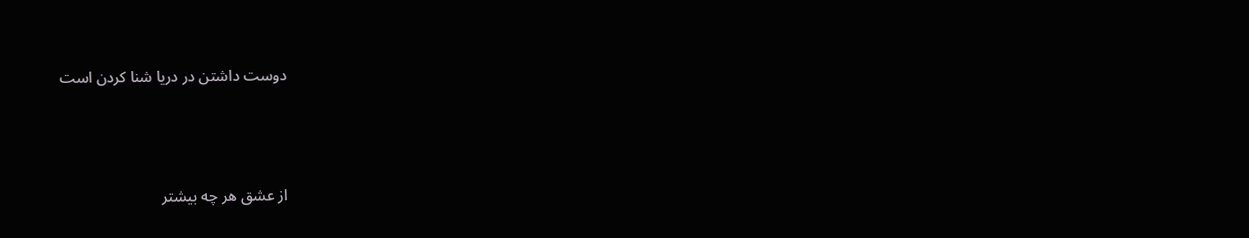دوست داشتن در دريا شنا كردن است



از عشق هر چه بيشتر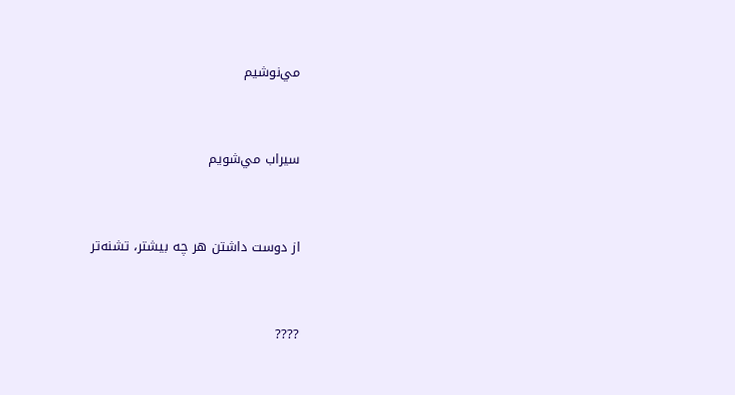مي‌نوشيم



سيراب مي‌شويم



از دوست داشتن هر چه بيشتر، تشنه‌تر



????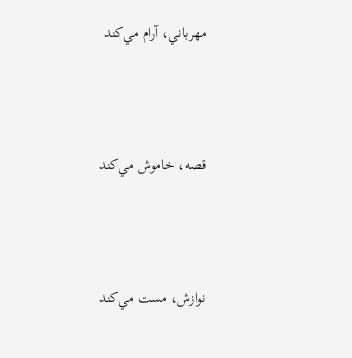مهرباني، آرام مي‌كند



قصه، خاموش مي‌كند



نوازش، مست مي‌كند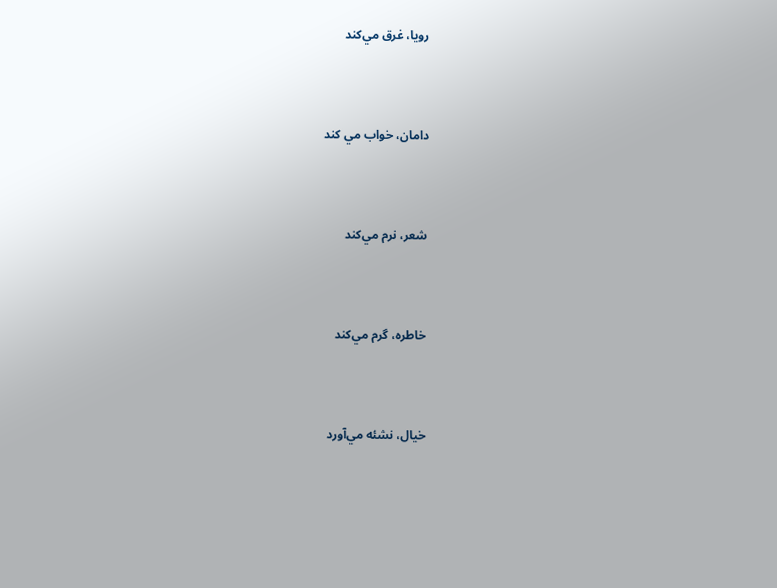رويا، غرق مي‌كند



دامان، خواب مي كند



شعر، نرم مي‌كند



خاطره، گرم مي‌كند



خيال، نشئه مي‌آورد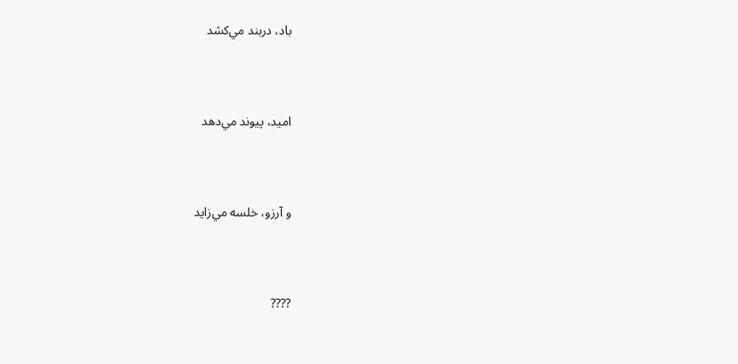باد، دربند مي‌كشد



اميد، پيوند مي‌دهد



و آرزو، خلسه مي‌زايد



????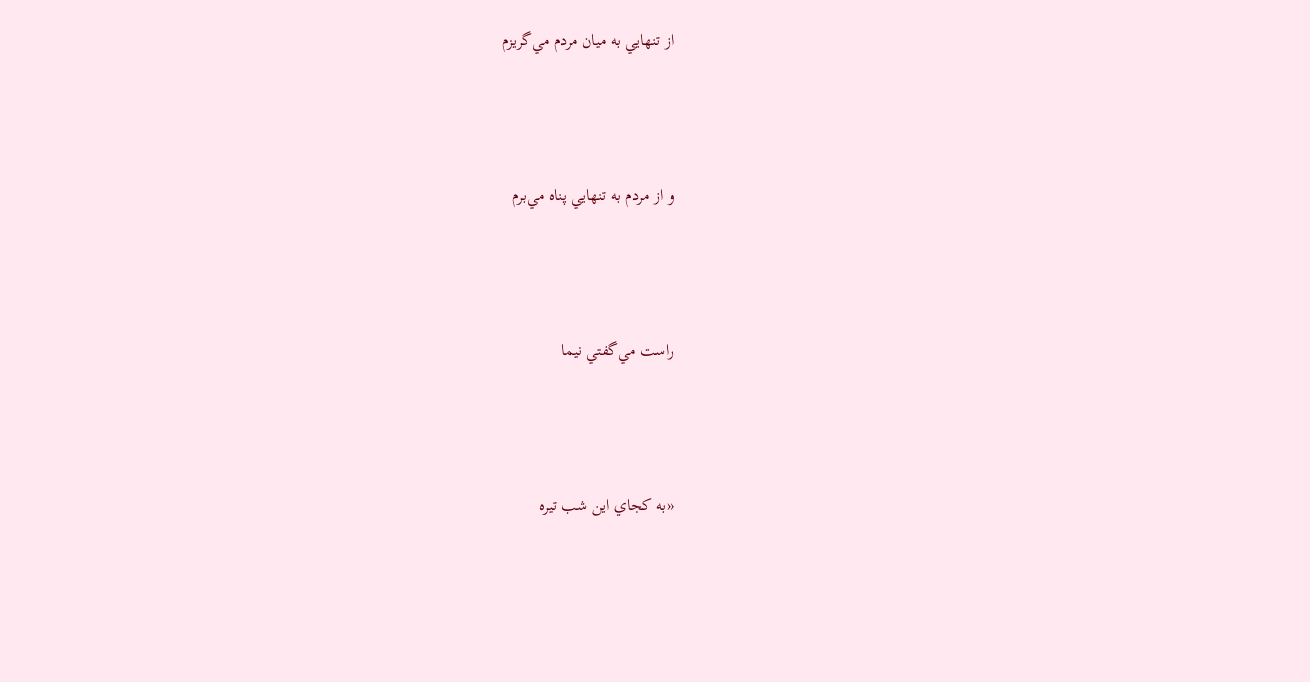از تنهايي به ميان مردم مي‌گريزم



و از مردم به تنهايي پناه مي‌برم



راست مي‌گفتي نيما



«به كجاي اين شب تيره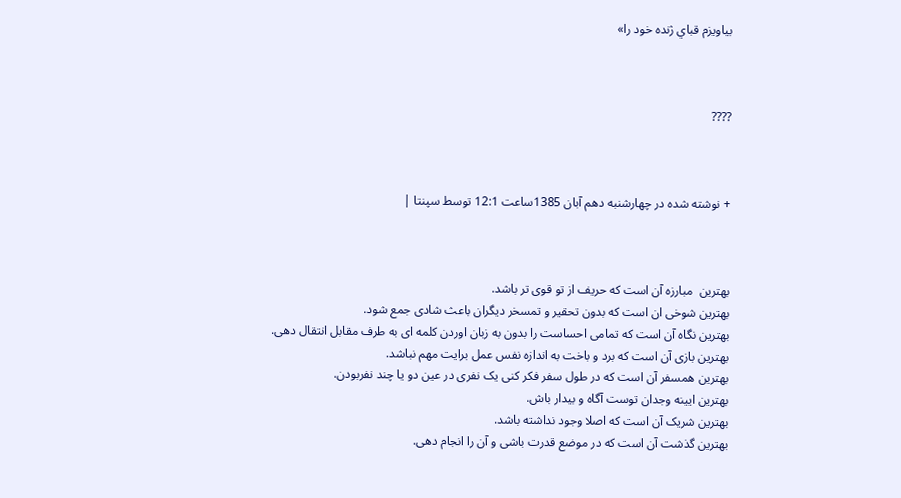بياويزم قباي ژنده خود را»



????



+ نوشته شده در چهارشنبه دهم آبان 1385ساعت 12:1 توسط سپنتا |



بهترین  مبارزه آن است که حریف از تو قوی تر باشد.
بهترین شوخی ان است که بدون تحقیر و تمسخر دیگران باعث شادی جمع شود.
بهترین نگاه آن است که تمامی احساست را بدون به زبان اوردن کلمه ای به طرف مقابل انتقال دهی.
بهترین بازی آن است که برد و باخت به اندازه نفس عمل برایت مهم نباشد.
بهترین همسفر آن است که در طول سفر فکر کنی یک نفری در عین دو یا چند نفربودن.
بهترین ایینه وجدان توست آگاه و بیدار باش.
بهترین شریک آن است که اصلا وجود نداشته باشد.
بهترین گذشت آن است که در موضع قدرت باشی و آن را انجام دهی.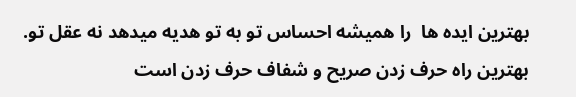بهترین ایده ها  را همیشه احساس تو به تو هدیه میدهد نه عقل تو.
بهترین راه حرف زدن صریح و شفاف حرف زدن است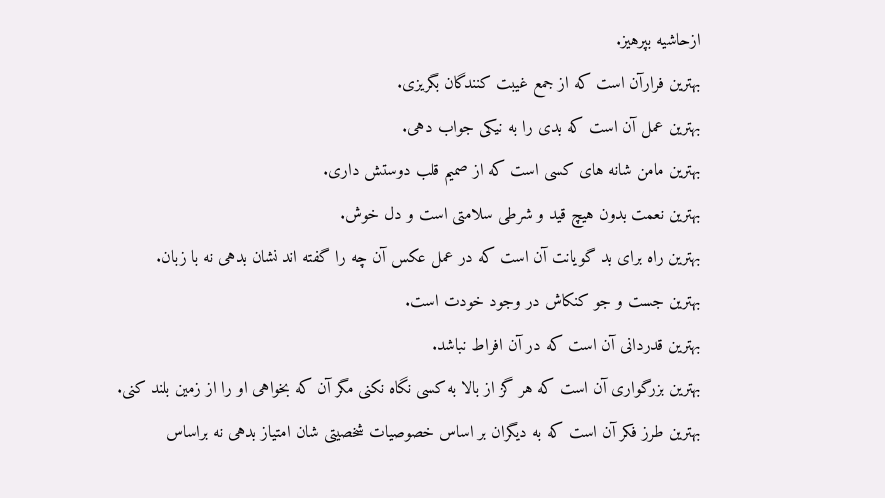ازحاشیه بپرهیز.
بهترین فرارآن است که از جمع غیبت کنندگان بگریزی.
بهترین عمل آن است که بدی را به نیکی جواب دهی.
بهترین مامن شانه های کسی است که از صمیم قلب دوستش داری.
بهترین نعمت بدون هیچ قید و شرطی سلامتی است و دل خوش.
بهترین راه برای بد گویانت آن است که در عمل عکس آن چه را گفته اند نشان بدهی نه با زبان.
بهترین جست و جو کنکاش در وجود خودت است.
بهترین قدردانی آن است که در آن افراط نباشد.
بهترین بزرگواری آن است که هر گز از بالا به کسی نگاه نکنی مگر آن که بخواهی او را از زمین بلند کنی.
بهترین طرز فکر آن است که به دیگران بر اساس خصوصیات شخصیتی شان امتیاز بدهی نه براساس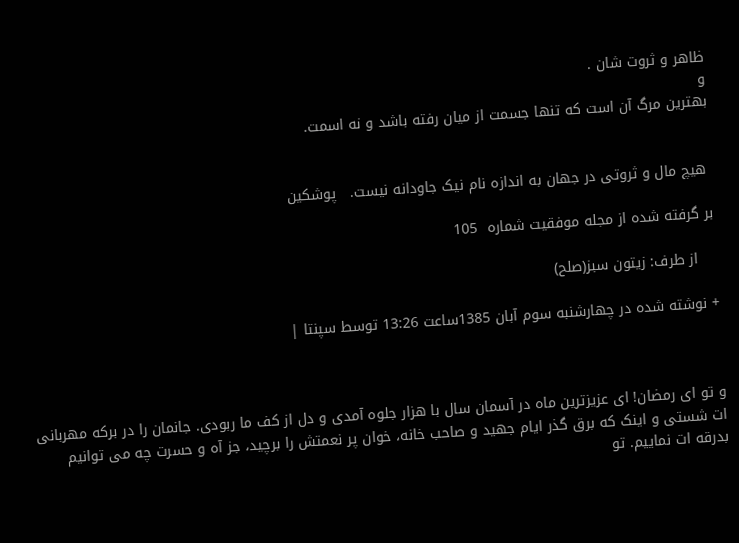ظاهر و ثروت شان .
و
بهترین مرگ آن است که تنها جسمت از میان رفته باشد و نه اسمت.


 هیچ مال و ثروتی در جهان به اندازه نام نیک جاودانه نیست.   پوشکین

بر گرفته شده از مجله موفقیت شماره  105

    از طرف: زیتون سبز(صلح)

+ نوشته شده در چهارشنبه سوم آبان 1385ساعت 13:26 توسط سپنتا |



و تو ای رمضان! ای عزیزترین ماه در آسمان سال با هزار جلوه آمدی و دل از کف ما ربودی. جانمان را در برکه مهربانی ات شستی و اینک که برق گذر ایام جهید و صاحب خانه، خوان پر نعمتش را برچید، جز آه و حسرت چه می توانیم بدرقه ات نماییم. تو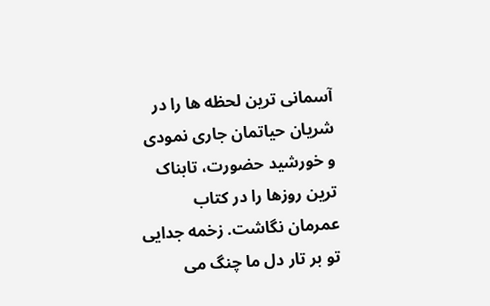آسمانی ترین لحظه ها را در شریان حیاتمان جاری نمودی و خورشید حضورت، تابناک ترین روزها را در کتاب عمرمان نگاشت. زخمه جدایی تو بر تار دل ما چنگ می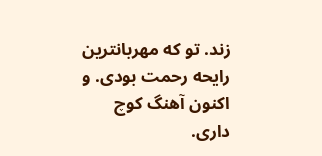زند. تو که مهربانترین رایحه رحمت بودی. و اکنون آهنگ کوچ داری.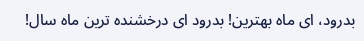بدرود، ای ماه بهترین! بدرود ای درخشنده ترین ماه سال!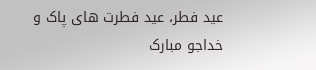عيد فطر، عيد فطرت های پاک و خداجو مبارک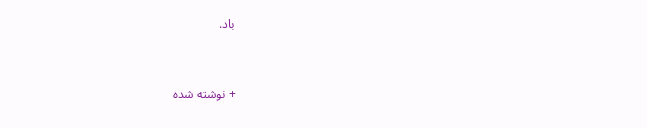باد.



+ نوشته شده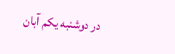در دوشنبه یکم آبان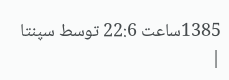1385ساعت 22:6 توسط سپنتا |